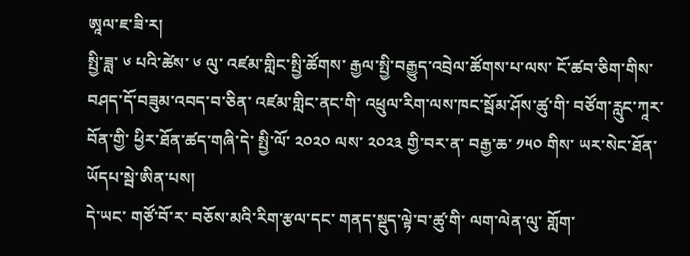ཨཱལ་ཇ་ཟི་ར།
སྤྱི་ཟླ་ ༦ པའི་ཚེས་ ༦ ལུ་ འཛམ་གླིང་སྤྱི་ཚོགས་ རྒྱལ་སྤྱི་བརྒྱུད་འབྲེལ་ཚོགས་པ་ལས་ ངོ་ཚབ་ཅིག་གིས་ བཤད་དོ་བཟུམ་འབད་བ་ཅིན་ འཛམ་གླིང་ནང་གི་ འཕྲུལ་རིག་ལས་ཁང་སྦོམ་ཤོས་ཚུ་གི་ བཙོག་རླུང་ཀཱར་བོན་གྱི་ ཕྱིར་ཐོན་ཚད་གཞི་དེ་ སྤྱི་ལོ་ ༢༠༢༠ ལས་ ༢༠༢༣ གྱི་བར་ན་ བརྒྱ་ཆ་ ༡༥༠ གིས་ ཡར་སེང་ཐོན་ཡོདཔ་སྦེ་ཨིན་པས།
དེ་ཡང་ གཙོ་བོ་ར་ བཅོས་མའི་རིག་རྩལ་དང་ གནད་སྡུད་ལྟེ་བ་ཚུ་གི་ ལག་ལེན་ལུ་ གློག་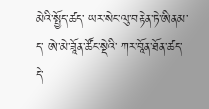མེའི་སྤྱོད་ཚད་ ཡར་སེང་ལུ་བརྟེན་ཏེ་ཨིནམ་ད་ ཨེ་མེ་ཟཱོན་ཚོང་སྡེའི་ ཀར་བཱོན་ཐོན་ཚད་དེ་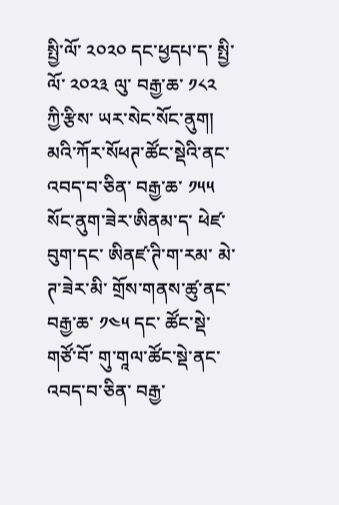སྤྱི་ལོ་ ༢༠༢༠ དང་ཕྱདཔ་ད་ སྤྱི་ལོ་ ༢༠༢༣ ལུ་ བརྒྱ་ཆ་ ༡༨༢ ཀྱི་རྩིས་ ཡར་སེང་སོང་ནུག།
མའི་ཀོར་སོཕཊ་ཚོང་སྡེའི་ནང་འབད་བ་ཅིན་ བརྒྱ་ཆ་ ༡༥༥ སོང་ནུག་ཟེར་ཨིནམ་ད་ ཕེཛ་བུག་དང་ ཨིནཛ་ཊི་ག་རམ་ མེ་ཊ་ཟེར་མི་ གྲོས་གནས་ཚུ་ནང་ བརྒྱ་ཆ་ ༡༤༥ དང་ ཚོང་སྡེ་གཙོ་བོ་ གུ་གཱལ་ཚོང་སྡེ་ནང་འབད་བ་ཅིན་ བརྒྱ་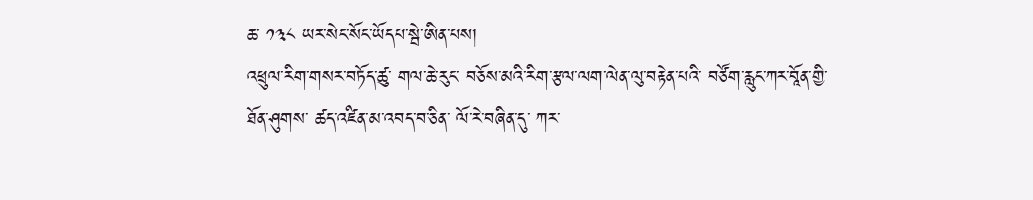ཆ་ ༡༣༨ ཡར་སེང་སོང་ཡོདཔ་སྦེ་ཨིན་པས།
འཕྲུལ་རིག་གསར་བཏོད་ཚུ་ གལ་ཆེ་རུང་ བཅོས་མའི་རིག་རྩལ་ལག་ལེན་ལུ་བརྟེན་པའི་ བཙོག་རླུང་ཀར་བཱོན་གྱི་ཐོན་ཤུགས་ ཚད་འཛིན་མ་འབད་བ་ཅིན་ ལོ་རེ་བཞིན་དུ་ ཀར་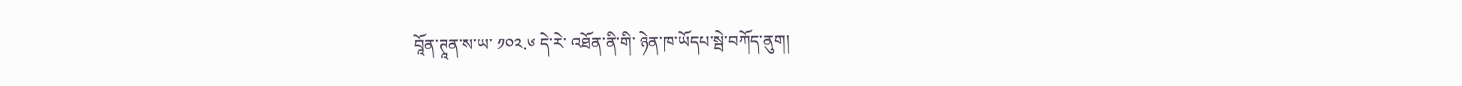བཱོན་ཊཱན་ས་ཡ་ ༡༠༢.༦ དེ་རེ་ འཐོན་ནི་གི་ ཉེན་ཁ་ཡོདཔ་སྦེ་བཀོད་ནུག།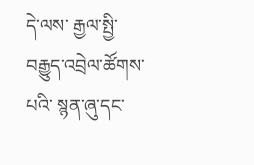དེ་ལས་ རྒྱལ་སྤྱི་བརྒྱུད་འབྲེལ་ཚོགས་པའི་ སྙན་ཞུ་དང་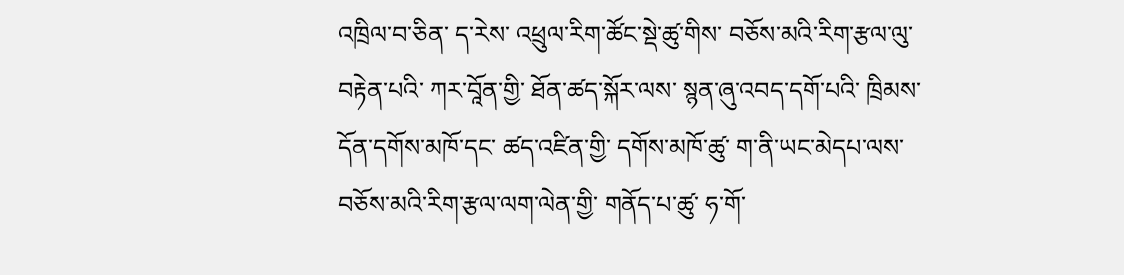འཁྲིལ་བ་ཅིན་ ད་རེས་ འཕྲུལ་རིག་ཚོང་སྡེ་ཚུ་གིས་ བཅོས་མའི་རིག་རྩལ་ལུ་བརྟེན་པའི་ ཀར་བཱོན་གྱི་ ཐོན་ཚད་སྐོར་ལས་ སྙན་ཞུ་འབད་དགོ་པའི་ ཁྲིམས་དོན་དགོས་མཁོ་དང་ ཚད་འཛིན་གྱི་ དགོས་མཁོ་ཚུ་ ག་ནི་ཡང་མེདཔ་ལས་ བཅོས་མའི་རིག་རྩལ་ལག་ལེན་གྱི་ གནོད་པ་ཚུ་ ཧ་གོ་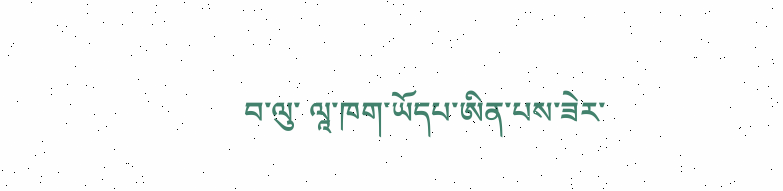བ་ལུ་ ལཱ་ཁག་ཡོདཔ་ཨིན་པས་ཟེར་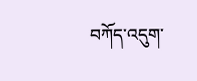བཀོད་འདུག་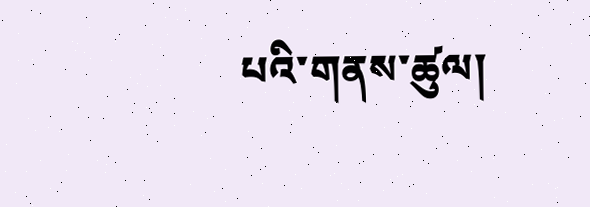པའི་གནས་ཚུལ།